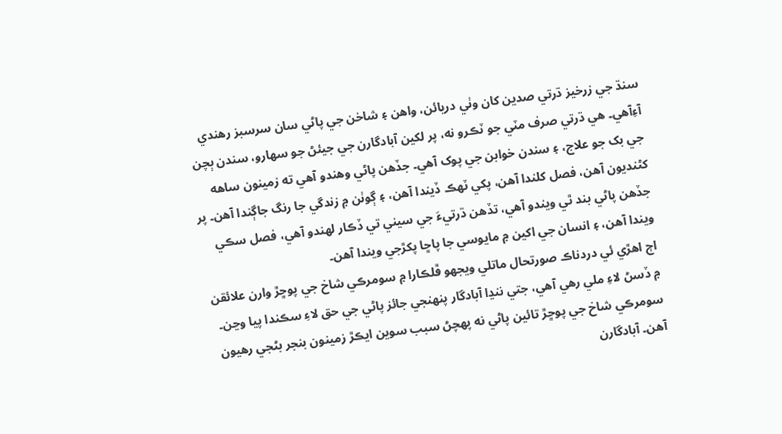سنڌ جي زرخيز ڌرتي صدين کان وٺي دريائن، واهن ۽ شاخن جي پاڻي سان سرسبز رهندي آءِآهي۔ هي ڌرتي صرف مٽي جو ٽڪرو نه، پر لکين آبادگارن جي جيئڻ جو سهارو، سندن ٻچن جي بک جو علاج، ۽ سندن خوابن جي پوک آهي۔ جڏهن پاڻي وهندو آهي ته زمينون ساهه کڻنديون آهن، فصل کلندا آهن، پکي ٽهڪ ڏيندا آهن، ۽ ڳوٺن ۾ زندگي جا رنگ جاڳندا آهن۔ پر جڏهن پاڻي بند ٿي ويندو آهي، تڏهن ڌرتيءَ جي سيني تي ڏڪار لهندو آهي، فصل سڪي ويندا آهن، ۽ انسان جي اکين ۾ مايوسي جا پاڇا پکڙجي ويندا آهن۔
اڄ اهڙي ئي دردناڪ صورتحال ماتلي ويجهو ڦلڪارا ۾ سومرڪي شاخ جي پوڇڙ وارن علائقن ۾ ڏسڻ لاءِ ملي رهي آهي، جتي ننڍا آبادگار پنهنجي جائز پاڻي جي حق لاءِ سڪندا پيا وڃن۔ سومرڪي شاخ جي پوڇڙ تائين پاڻي نه پهچڻ سبب سوين ايڪڙ زمينون بنجر بڻجي رهيون آهن۔ آبادگارن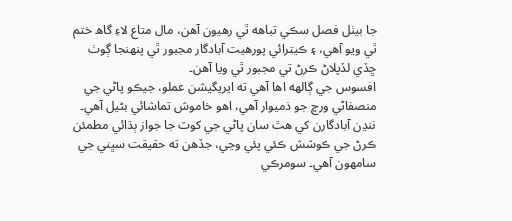جا بيٺل فصل سڪي تباهه ٿي رهيون آهن، مال متاع لاءِ گاھ ختم ٿي ويو آهي، ۽ ڪيترائي پورهيت آبادگار مجبور ٿي پنهنجا ڳوٺ ڇڏي لڏپلاڻ ڪرڻ تي مجبور ٿي ويا آهن۔
افسوس جي ڳالهه اها آهي ته ايريگيشن عملو، جيڪو پاڻي جي منصفاڻي ورڇ جو ذميوار آهي، اهو خاموش تماشائي بڻيل آهي۔ ننڍن آبادگارن کي هٿ سان پاڻي جي کوٽ جا جواز ٻڌائي مطمئن ڪرڻ جي ڪوشش ڪئي پئي وڃي، جڏهن ته حقيقت سڀني جي سامهون آهي۔ سومرڪي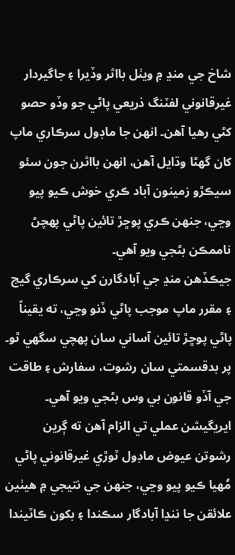شاخ جي منڍ ۾ ويٺل بااثر وڏيرا ۽ جاگيردار غيرقانوني لفٽنگ ذريعي پاڻي جو وڏو حصو کڻي رهيا آهن۔ انهن جا ماڊول سرڪاري ماپ کان گهڻا وڌايل آهن، انهن بااثرن جون سئو سيڪڙو زمينون آباد ڪري خوش ڪيو پيو وڃي، جنهن ڪري پوڇڙ تائين پاڻي پهچڻ ناممڪن بڻجي ويو آهي۔
جيڪڏهن منڍ جي آبادگارن کي سرڪاري گيج ۽ مقرر ماپ موجب پاڻي ڏنو وڃي، ته يقيناً پاڻي پوڇڙ تائين آساني سان پهچي سگهي ٿو۔ پر بدقسمتي سان رشوت، سفارش ۽ طاقت جي آڏو قانون بي وس بڻجي ويو آهي۔ ايريگيشن عملي تي الزام آهن ته ڳرين رشوتن عيوض ماڊول ٽوڙي غيرقانوني پاڻي مُهيا ڪيو پيو وڃي، جنهن جي نتيجي ۾ هيٺين علائقن جا ننڍا آبادگار سڪندا ۽ بکون ڪاٽيندا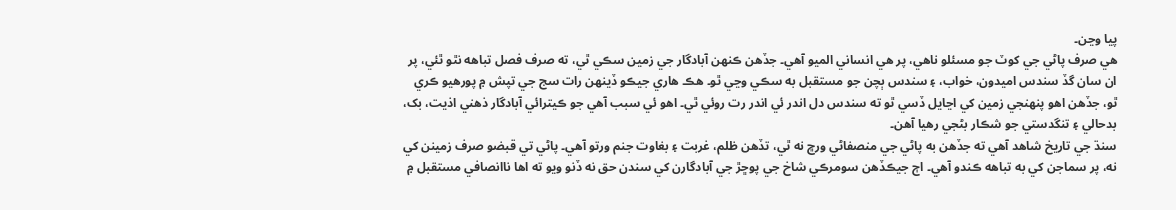پيا وڃن۔
هي صرف پاڻي جي کوٽ جو مسئلو ناهي، پر هي انساني الميو آهي۔ جڏهن ڪنهن آبادگار جي زمين سڪي ٿي، ته صرف فصل تباهه نٿو ٿئي، پر ان سان گڏ سندس اميدون، خواب، ۽ سندس ٻچن جو مستقبل به سڪي وڃي ٿو۔ هڪ هاري جيڪو ڏينهن رات سج جي تپش ۾ پورهيو ڪري ٿو، جڏهن اهو پنهنجي زمين کي اڃايل ڏسي ٿو ته سندس دل اندر ئي اندر رت روئي ٿي۔ اهو ئي سبب آهي جو ڪيترائي آبادگار ذهني اذيت، بک، بدحالي ۽ تنگدستي جو شڪار بڻجي رهيا آهن۔
سنڌ جي تاريخ شاهد آهي ته جڏهن به پاڻي جي منصفاڻي ورڇ نه ٿي، تڏهن ظلم، غربت ۽ بغاوت جنم ورتو آهي۔ پاڻي تي قبضو صرف زمينن کي نه، پر سماجن کي به تباهه ڪندو آهي۔ اڄ جيڪڏهن سومرڪي شاخ جي پوڇڙ جي آبادگارن کي سندن حق نه ڏنو ويو ته اها ناانصافي مستقبل ۾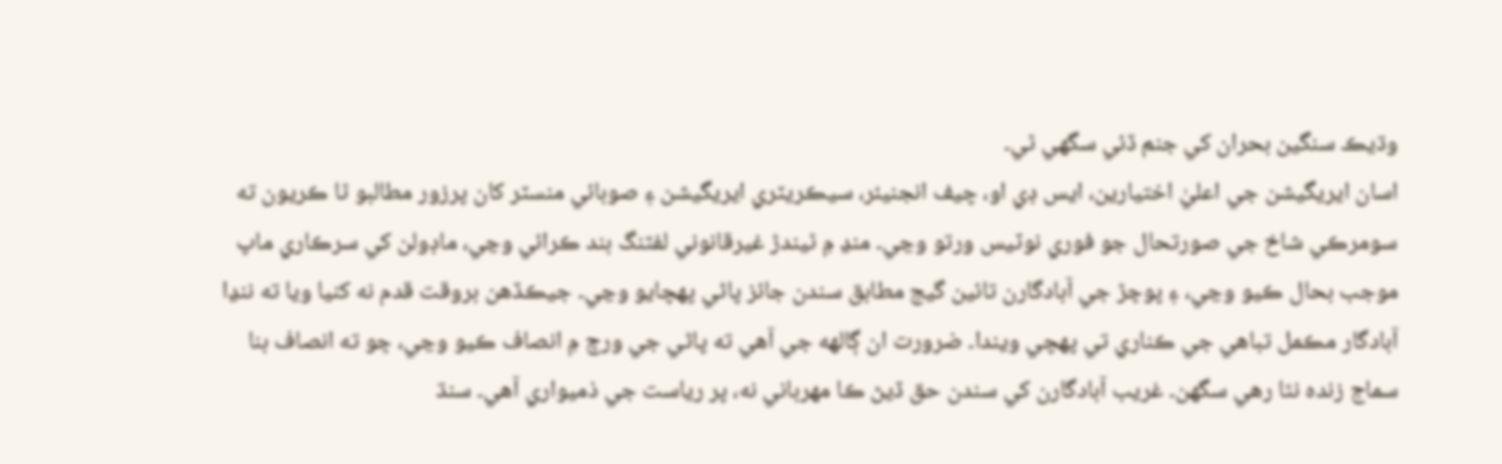وڌيڪ سنگين بحران کي جنم ڏئي سگهي ٿي۔
اسان ايريگيشن جي اعليٰ اختيارين، ايس ڊي او، چيف انجنيئر، سيڪريٽري ايريگيشن ۽ صوبائي منسٽر کان پرزور مطالبو ٿا ڪريون ته سومرڪي شاخ جي صورتحال جو فوري نوٽيس ورتو وڃي۔ منڍ ۾ ٿيندڙ غيرقانوني لفٽنگ بند ڪرائي وڃي، ماڊولن کي سرڪاري ماپ موجب بحال ڪيو وڃي، ۽ پوڇڙ جي آبادگارن تائين گيج مطابق سندن جائز پاڻي پهچايو وڃي۔ جيڪڏهن بروقت قدم نه کنيا ويا ته ننڍا آبادگار مڪمل تباهي جي ڪناري تي پهچي ويندا۔ ضرورت ان ڳالهه جي آهي ته پاڻي جي ورڇ ۾ انصاف ڪيو وڃي، ڇو ته انصاف بنا سماج زنده نٿا رهي سگهن۔ غريب آبادگارن کي سندن حق ڏيڻ ڪا مهرباني نه، پر رياست جي ذميواري آهي۔ سنڌ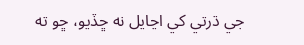جي ڌرتي کي اڃايل نه ڇڏيو، ڇو ته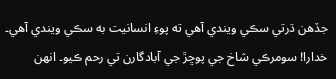جڏهن ڌرتي سڪي ويندي آهي ته پوءِ انسانيت به سڪي ويندي آهي۔
خدارا! سومرڪي شاخ جي پوڇڙ جي آبادگارن تي رحم ڪيو۔ انهن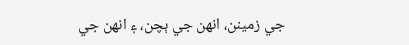جي زمينن، انهن جي ٻچن، ۽ انهن جي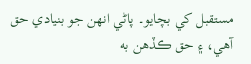مستقبل کي بچايو۔ پاڻي انهن جو بنيادي حق آهي، ۽ حق ڪڏهن به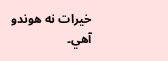خيرات نه هوندو آهي۔